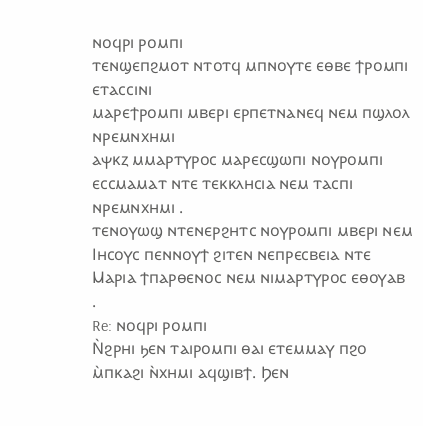ⲛⲟϥⲣⲓ ⲣⲟⲙⲡⲓ
ⲧⲉⲛϣⲉⲡϩⲙⲟⲧ ⲛⲧⲟⲧϥ ⲙⲡⲛⲟⲩⲧⲉ ⲉⲑⲃⲉ ϯⲣⲟⲙⲡⲓ ⲉⲧⲁⲥⲥⲓⲛⲓ
ⲙⲁⲣⲉϯⲣⲟⲙⲡⲓ ⲙⲃⲉⲣⲓ ⲉⲣⲡⲉⲧⲛⲁⲛⲉϥ ⲛⲉⲙ ⲡϣⲗⲟⲗ ⲛⲣⲉⲙⲛⲭⲏⲙⲓ
ⲁⲯⲕⲍ ⲙⲙⲁⲣⲧⲩⲣⲟⲥ ⲙⲁⲣⲉⲥϣⲱⲡⲓ ⲛⲟⲩⲣⲟⲙⲡⲓ ⲉⲥⲥⲙⲁⲙⲁⲧ ⲛⲧⲉ ⲧⲉⲕⲕⲗⲏⲥⲓⲁ ⲛⲉⲙ ⲧⲁⲥⲡⲓ ⲛⲣⲉⲙⲛⲭⲏⲙⲓ .
ⲧⲉⲛⲟⲩⲱϣ ⲛⲧⲉⲛⲉⲣϩⲏⲧⲥ ⲛⲟⲩⲣⲟⲙⲡⲓ ⲙⲃⲉⲣⲓ ⲛⲉⲙ Ⲓⲏⲥⲟⲩⲥ ⲡⲉⲛⲛⲟⲩϯ ϩⲓⲧⲉⲛ ⲛⲉⲡⲣⲉⲥⲃⲉⲓⲁ ⲛⲧⲉ Ⲙⲁⲣⲓⲁ ϯⲡⲁⲣⲑⲉⲛⲟⲥ ⲛⲉⲙ ⲛⲓⲙⲁⲣⲧⲩⲣⲟⲥ ⲉⲑⲟⲩⲁⲃ .
Re: ⲛⲟϥⲣⲓ ⲣⲟⲙⲡⲓ
Ⲛ̀ϩⲣⲏⲓ ϧⲉⲛ ⲧⲁⲓⲣⲟⲙⲡⲓ ⲑⲁⲓ ⲉⲧⲉⲙⲙⲁⲩ ⲡϩⲟ ⲙ̀ⲡⲕⲁϩⲓ ⲛ̀ⲭⲏⲙⲓ ⲁϥϣⲓⲃϯ. Ϧⲉⲛ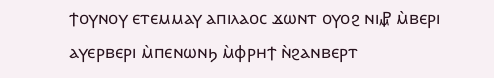ϯⲟⲩⲛⲟⲩ ⲉⲧⲉⲙⲙⲁⲩ ⲁⲡⲓⲗⲁⲟⲥ ϫⲱⲛⲧ ⲟⲩⲟϩ ⲛⲓ⳥ ⲙ̀ⲃⲉⲣⲓ ⲁⲩⲉⲣⲃⲉⲣⲓ ⲙ̀ⲡⲉⲛⲱⲛϧ ⲙ̀ⲫⲣⲏϯ ⲛ̀ϩⲁⲛⲃⲉⲣⲧ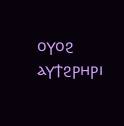ⲟⲩⲟϩ ⲁⲩϯϩⲣⲏⲣⲓ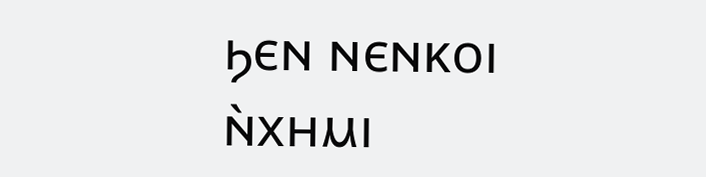ϧⲉⲛ ⲛⲉⲛⲕⲟⲓ ⲛ̀ⲭⲏⲙⲓ